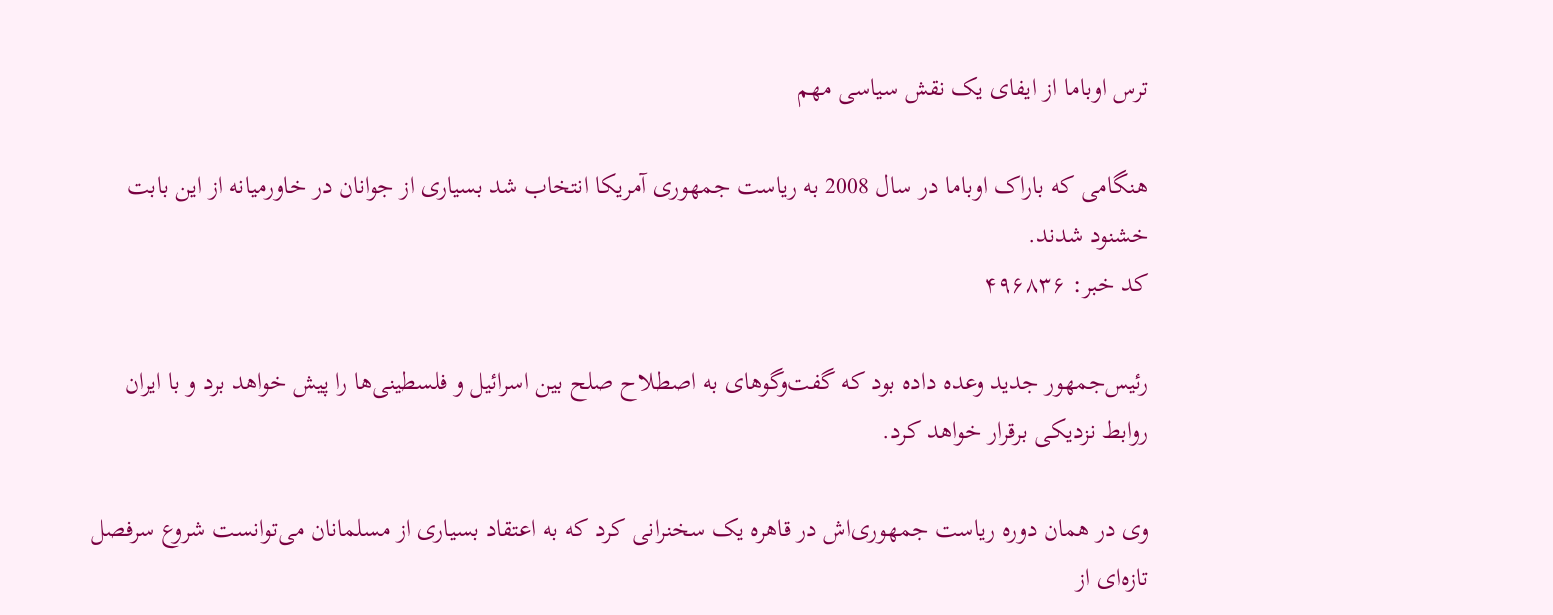ترس اوباما از ایفای یک نقش سیاسی مهم

هنگامی که باراک اوباما در سال 2008 به ریاست جمهوری آمریکا انتخاب شد بسیاری از جوانان در خاورمیانه از این بابت خشنود شدند.
کد خبر: ۴۹۶۸۳۶

رئیس‌جمهور جدید وعده داده بود که گفت‌وگوهای به اصطلاح صلح بین اسرائیل و فلسطینی‌ها را پیش خواهد برد و با ایران روابط نزدیکی برقرار خواهد کرد.

وی در همان دوره ریاست جمهوری‌اش در قاهره یک سخنرانی کرد که به اعتقاد بسیاری از مسلمانان می‌توانست شروع سرفصل تازه‌ای از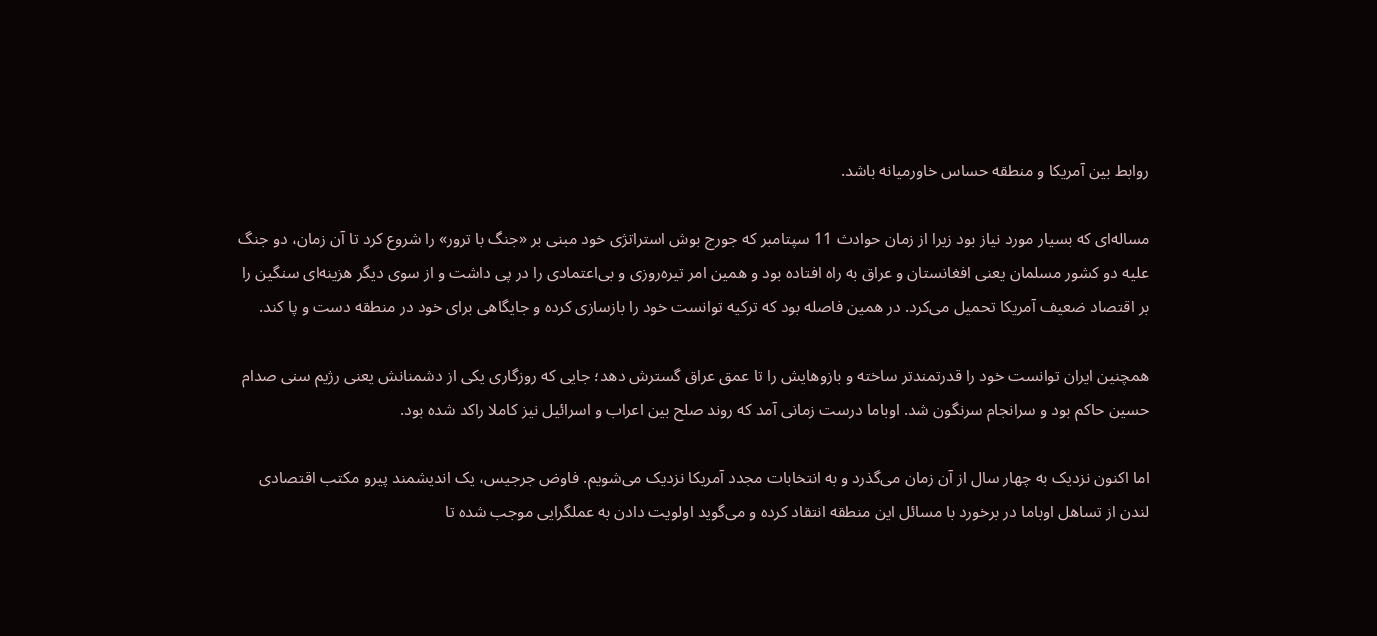روابط بین آمریکا و منطقه حساس خاورمیانه باشد.

مساله‌ای که بسیار مورد نیاز بود زیرا از زمان حوادث 11 سپتامبر که جورج بوش استراتژی خود مبنی بر «جنگ با ترور» را شروع کرد تا آن زمان، دو جنگ علیه دو کشور مسلمان یعنی افغانستان و عراق به راه افتاده بود و همین امر تیره‌روزی و بی‌اعتمادی را در پی داشت و از سوی دیگر هزینه‌ای سنگین را بر اقتصاد ضعیف آمریکا تحمیل می‌کرد. در همین فاصله بود که ترکیه توانست خود را بازسازی کرده و جایگاهی برای خود در منطقه دست و پا کند.

همچنین ایران توانست خود را قدرتمندتر ساخته و بازوهایش را تا عمق عراق گسترش دهد؛ جایی که روزگاری یکی از دشمنانش یعنی رژیم سنی صدام حسین حاکم بود و سرانجام سرنگون شد. اوباما درست زمانی آمد که روند صلح بین اعراب و اسرائیل نیز کاملا راکد شده بود.

اما اکنون نزدیک به چهار سال از آن زمان می‌گذرد و به انتخابات مجدد آمریکا نزدیک می‌شویم. فاوض جرجیس، یک اندیشمند پیرو مکتب اقتصادی لندن از تساهل اوباما در برخورد با مسائل این منطقه انتقاد کرده و می‌گوید اولویت دادن به عملگرایی موجب شده تا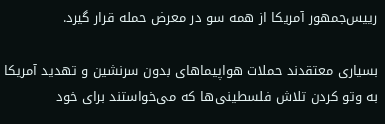رییس‌جمهور آمریکا از همه سو در معرض حمله قرار گیرد.

بسیاری معتقدند حملات هواپیماهای بدون سرنشین و تهدید آمریکا به وتو کردن تلاش فلسطینی‌ها که می‌خواستند برای خود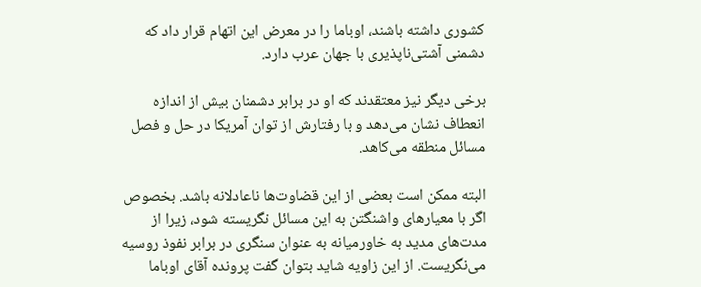کشوری داشته باشند، اوباما را در معرض این اتهام قرار داد که دشمنی آشتی‌ناپذیری با جهان عرب دارد.

برخی دیگر نیز معتقدند که او در برابر دشمنان بیش از اندازه انعطاف نشان می‌دهد و با رفتارش از توان آمریکا در حل و فصل مسائل منطقه می‌کاهد.

البته ممکن است بعضی از این قضاوت‌ها ناعادلانه باشد. بخصوص اگر با معیارهای واشنگتن به این مسائل نگریسته شود، زیرا از مدت‌های مدید به خاورمیانه به عنوان سنگری در برابر نفوذ روسیه می‌نگریست. از این زاویه شاید بتوان گفت پرونده آقای اوباما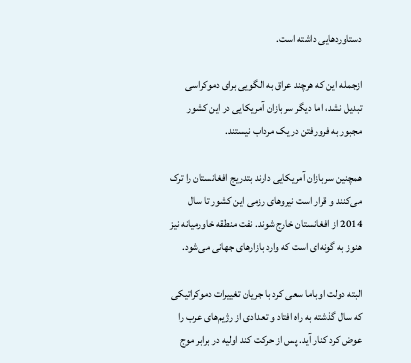دستاوردهایی داشته است.

ازجمله این که هرچند عراق به الگویی برای دموکراسی تبدیل نشد، اما دیگر سربازان آمریکایی در این کشور مجبور به فرورفتن در یک مرداب نیستند.

همچنین سربازان آمریکایی دارند بتدریج افغانستان را ترک می‌کنند و قرار است نیروهای رزمی این کشور تا سال 2014 از افغانستان خارج شوند. نفت منطقه خاورمیانه نیز هنوز به گونه‌ای است که وارد بازارهای جهانی می‌شود.

البته دولت اوباما سعی کرد با جریان تغییرات دموکراتیکی که سال گذشته به راه افتاد و تعدادی از رژیم‌های عرب را عوض کرد کنار آید. پس از حرکت کند اولیه در برابر موج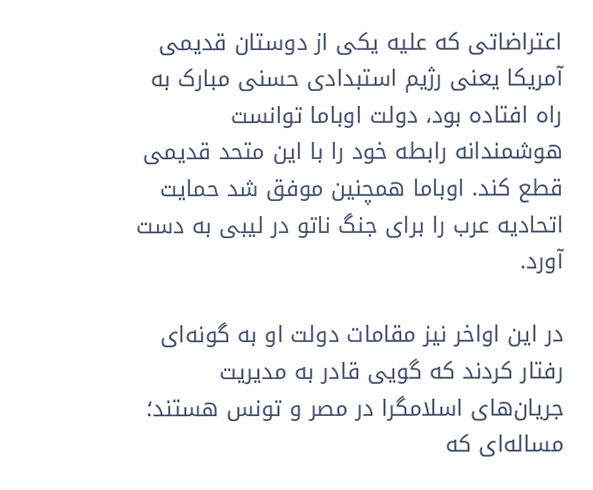اعتراضاتی که علیه یکی از دوستان قدیمی آمریکا یعنی رژیم استبدادی حسنی مبارک به راه افتاده بود، دولت اوباما توانست هوشمندانه رابطه خود را با این متحد قدیمی قطع کند. اوباما همچنین موفق شد حمایت اتحادیه عرب را برای جنگ ناتو در لیبی به دست آورد.

در این اواخر نیز مقامات دولت او به گونه‌ای رفتار کردند که گویی قادر به مدیریت جریان‌های اسلامگرا در مصر و تونس هستند؛ مساله‌ای که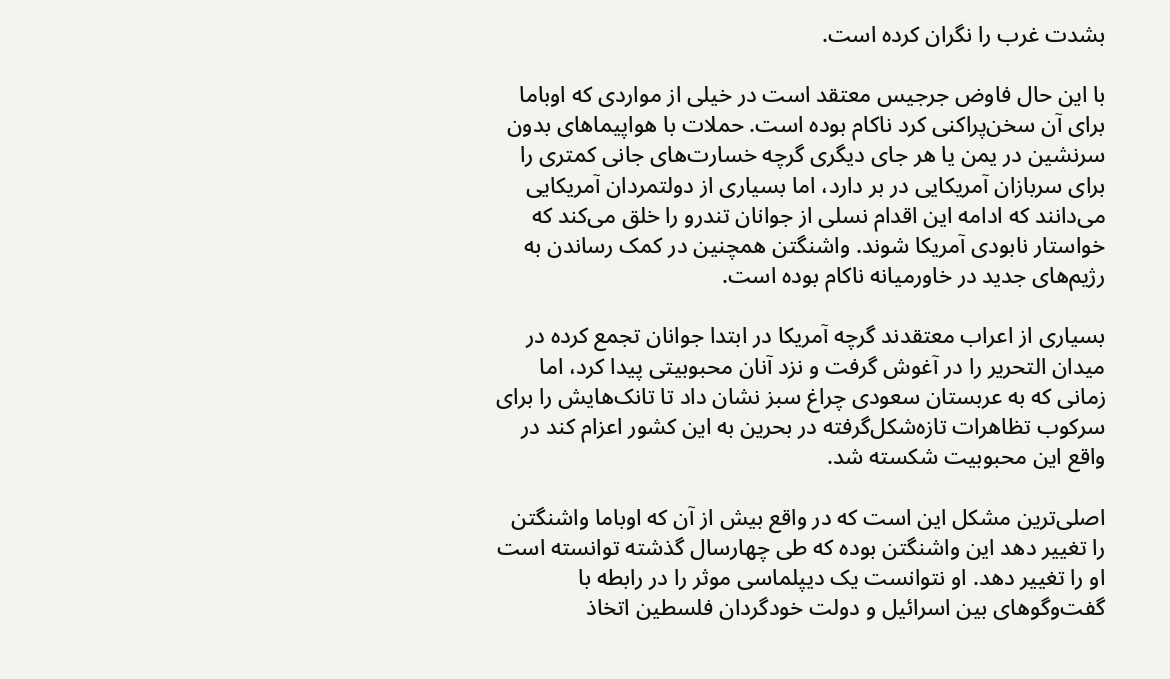بشدت غرب را نگران کرده است.

با این حال فاوض جرجیس معتقد است در خیلی از مواردی که اوباما برای آن سخن‌پراکنی کرد ناکام بوده است. حملات با هواپیماهای بدون سرنشین در یمن یا هر جای دیگری گرچه خسارت‌های جانی کمتری را برای سربازان آمریکایی در بر دارد، اما بسیاری از دولتمردان آمریکایی می‌دانند که ادامه این اقدام نسلی از جوانان تندرو را خلق می‌کند که خواستار نابودی آمریکا شوند. واشنگتن همچنین در کمک رساندن به رژیم‌های جدید در خاورمیانه ناکام بوده است.

بسیاری از اعراب معتقدند گرچه آمریکا در ابتدا جوانان تجمع کرده در میدان التحریر‌ را در آغوش گرفت و نزد آنان محبوبیتی پیدا کرد، اما زمانی که به عربستان سعودی چراغ سبز نشان داد تا تانک‌هایش را برای سرکوب تظاهرات تازه‌شکل‌گرفته در بحرین به این کشور اعزام کند در واقع این محبوبیت شکسته شد.

اصلی‌ترین مشکل این است که در واقع بیش از آن که اوباما واشنگتن را تغییر دهد این واشنگتن بوده که طی چهارسال گذشته توانسته است او را تغییر دهد. او نتوانست یک دیپلماسی موثر را در رابطه با گفت‌وگوهای بین اسرائیل و دولت خودگردان فلسطین اتخاذ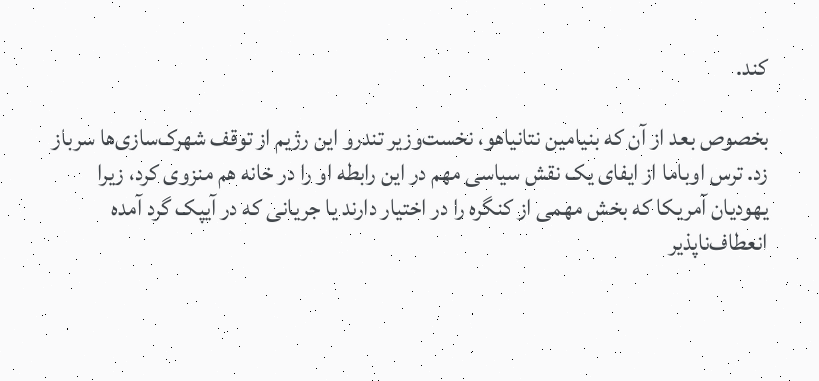کند.

بخصوص بعد از آن که بنیامین نتانیاهو، نخست‌وزیر تندرو این رژیم از توقف شهرک‌سازی‌ها سرباز زد. ترس اوباما از ایفای یک نقش سیاسی مهم در این رابطه او را در خانه هم منزوی کرد، زیرا یهودیان آمریکا که بخش مهمی از کنگره را در اختیار دارند یا جریانی که در آیپک گرد آمده انعطاف‌ناپذیر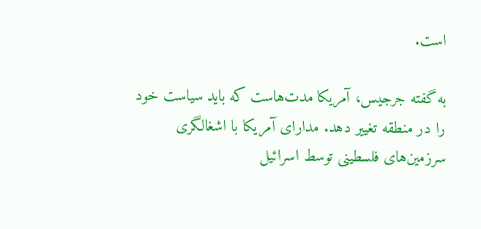است.

به گفته جرجیس، آمریکا مدت‌هاست که باید سیاست خود را در منطقه تغییر دهد. مدارای آمریکا با اشغالگری سرزمین‌های فلسطینی توسط اسرائیل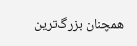همچنان بزرگ‌ترین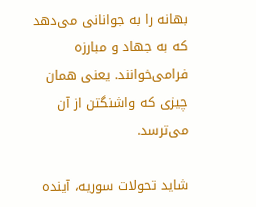بهانه را به جوانانی می‌دهد که به جهاد و مبارزه فرامی‌خوانند. یعنی همان چیزی که واشنگتن از آن می‌ترسد.

شاید تحولات سوریه، آینده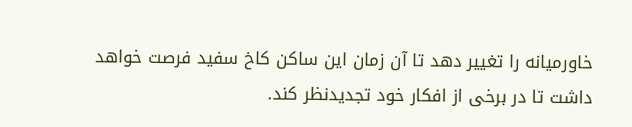خاورمیانه را تغییر دهد تا آن زمان این ساکن کاخ سفید فرصت خواهد داشت تا در برخی از افکار خود تجدیدنظر کند.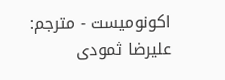اکونومیست - مترجم: علیرضا ثمودی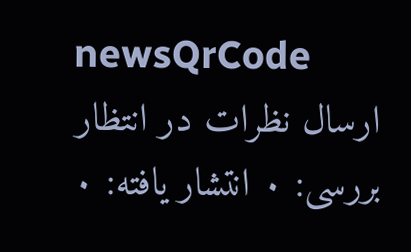newsQrCode
ارسال نظرات در انتظار بررسی: ۰ انتشار یافته: ۰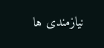نیازمندی ها